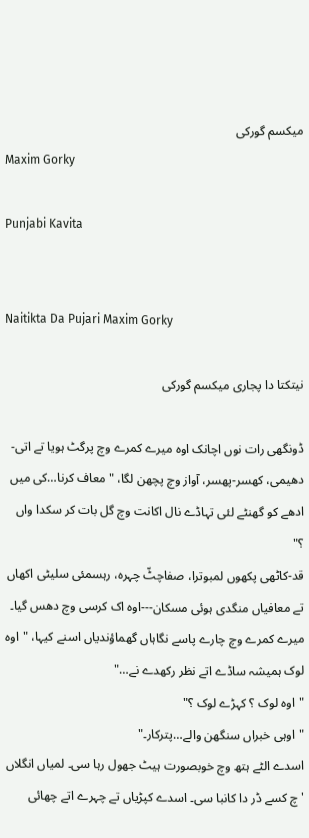میکسم گورکی
Maxim Gorky

Punjabi Kavita


Naitikta Da Pujari Maxim Gorky

نیتکتا دا پجاری میکسم گورکی

ڈونگھی رات نوں اچانک اوہ میرے کمرے وچ پرگٹ ہویا تے اتی-دھیمی، کھسر-پھسر، آواز وچ پچھن لگا، "معاف کرنا…کی میں ادھے کو گھنٹے لئی تہاڈے نال اکانت وچ گل بات کر سکدا واں ؟"
قد-کاٹھی پکھوں لمبوترا، صفاچٹّ چہرہ، رہسمئی سلیٹی اکھاں تے معافیاں منگدی ہوئی مسکان---اوہ اک کرسی وچ دھس گیا۔ میرے کمرے وچ چارے پاسے نگاہاں گھماؤندیاں اسنے کیہا، "اوہ لوک ہمیشہ ساڈے اتے نظر رکھدے نے…"
"اوہ لوک ؟ کہڑے لوک ؟"
"اوہی خبراں سنگھن والے…پترکار۔"
اسدے الٹے ہتھ وچ خوبصورت ہیٹ جھول رہا سی۔ لمیاں انگلاں 'چ کسے ڈر دا کانبا سی۔ اسدے کپڑیاں تے چہرے اتے چھائی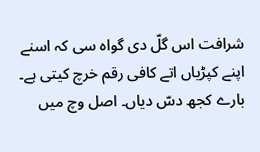شرافت اس گلّ دی گواہ سی کہ اسنے اپنے کپڑیاں اتے کافی رقم خرچ کیتی ہے۔ بارے کجھ دسّ دیاں۔ اصل وچ میں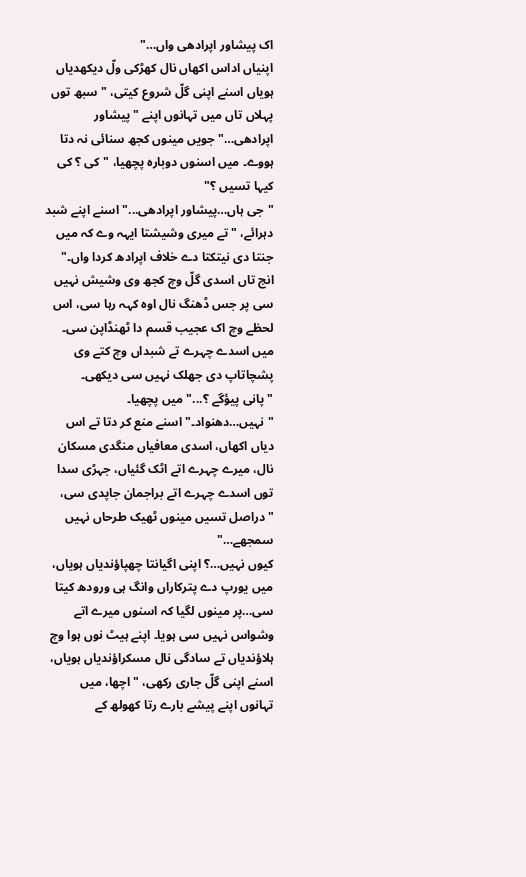اک پیشاور اپرادھی واں…"
اپنیاں اداس اکھاں نال کھڑکی ولّ دیکھدیاں ہویاں اسنے اپنی گلّ شروع کیتی، "سبھ توں پہلاں تاں میں تہانوں اپنے "پیشاور اپرادھی…" جویں مینوں کجھ سنائی نہ دتا ہووے۔ میں اسنوں دوبارہ پچھیا، "کی ؟ کی کیہا تسیں ؟"
"جی ہاں…پیشاور اپرادھی..." اسنے اپنے شبد دہرائے، "تے میری وشیشتا ایہہ وے کہ میں جنتا دی نیتکتا دے خلاف اپرادھ کردا واں۔"
انج تاں اسدی گلّ وچ کجھ وی وشیش نہیں سی پر جس ڈھنگ نال اوہ کہہ رہا سی، اس لحظے وچ اک عجیب قسم دا ٹھنڈاپن سی۔ میں اسدے چہرے تے شبداں وچ کتے وی پشچاتاپ دی جھلک نہیں سی دیکھی۔
"پانی پیؤگے ؟..." میں پچھیا۔
"نہیں…دھنواد۔" اسنے منع کر دتا تے اس دیاں اکھاں، اسدی معافیاں منگدی مسکان نال، میرے چہرے اتے اٹک گئیاں، جہڑی سدا توں اسدے چہرے اتے براجمان جاپدی سی، "دراصل تسیں مینوں ٹھیک طرحاں نہیں سمجھے…"
کیوں نہیں…؟ اپنی اگیانتا چھپاؤندیاں ہویاں، میں یورپ دے پترکاراں وانگ ہی ورودھ کیتا سی…پر مینوں لگیا کہ اسنوں میرے اتے وشواس نہیں سی ہویا۔ اپنے ہیٹ نوں ہوا وچ ہلاؤندیاں تے سادگی نال مسکراؤندیاں ہویاں، اسنے اپنی گلّ جاری رکھی، "اچھا، میں تہانوں اپنے پیشے بارے رتا کھولھ کے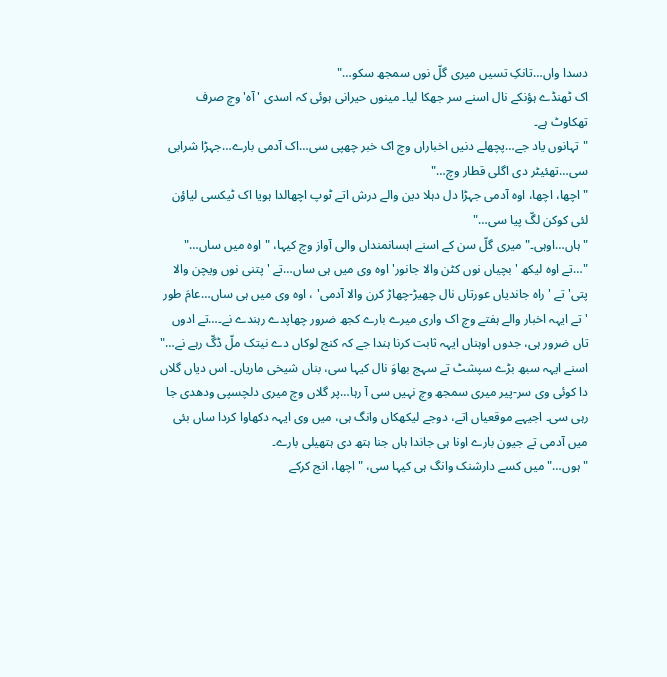دسدا واں…تانکِ تسیں میری گلّ نوں سمجھ سکو…"
اک ٹھنڈے ہؤنکے نال اسنے سر جھکا لیا۔ مینوں حیرانی ہوئی کہ اسدی 'آہ' وچ صرف تھکاوٹ ہے۔
"تہانوں یاد جے…پچھلے دنیں اخباراں وچ اک خبر چھپی سی…اک آدمی بارے…جہڑا شرابی سی…تھئیٹر دی اگلی قطار وچ…"
"اچھا، اچھا، اوہ آدمی جہڑا دل دہلا دین والے درش اتے ٹوپ اچھالدا ہویا اک ٹیکسی لیاؤن لئی کوکن لگّ پیا سی…"
"ہاں…اوہی۔" میری گلّ سن کے اسنے اہسانمنداں والی آواز وچ کیہا، "اوہ میں ساں…"
"…تے اوہ لیکھ 'بچیاں نوں کٹن والا جانور' اوہ وی میں ہی ساں…تے 'پتنی نوں ویچن والا پتی' تے 'راہ جاندیاں عورتاں نال چھیڑ-چھاڑ کرن والا آدمی' ، اوہ وی میں ہی ساں…عامَ طور 'تے ایہہ اخبار والے ہفتے وچ اک واری میرے بارے کجھ ضرور چھاپدے رہندے نے۔…تے ادوں تاں ضرور ہی، جدوں اوہناں ایہہ ثابت کرنا ہندا جے کہ کنج لوکاں دے نیتک ملّ ڈگّ رہے نے…"
اسنے ایہہ سبھ بڑے سپشٹ تے سہج بھاوَ نال کیہا سی، بناں شیخی ماریاں۔ اس دیاں گلاں دا کوئی وی سر-پیر میری سمجھ وچ نہیں سی آ رہا…پر گلاں وچ میری دلچسپی ودھدی جا رہی سی۔ اجیہے موقعیاں اتے، دوجے لیکھکاں وانگ ہی، میں وی ایہہ دکھاوا کردا ساں بئی میں آدمی تے جیون بارے اونا ہی جاندا ہاں جنا ہتھ دی ہتھیلی بارے۔
"ہوں…" میں کسے دارشنک وانگ ہی کیہا سی، "اچھا، انج کرکے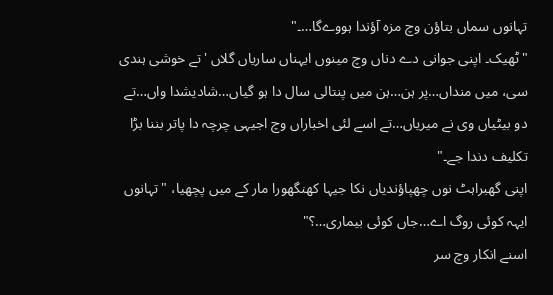تہانوں سماں بتاؤن وچ مزہ آؤندا ہووےگا…۔"
"ٹھیک۔ اپنی جوانی دے دناں وچ مینوں ایہناں ساریاں گلاں 'تے خوشی ہندی سی، میں منداں…پر ہن…ہن میں پنتالی سال دا ہو گیاں…شادیشدا واں…تے دو بیٹیاں وی نے میریاں…تے اسے لئی اخباراں وچ اجیہی چرچہ دا پاتر بننا بڑا تکلیف دندا جے۔"
اپنی گھبراہٹ نوں چھپاؤندیاں نکا جیہا کھنگھورا مار کے میں پچھیا، "تہانوں ایہہ کوئی روگ اے…جاں کوئی بیماری…؟"
اسنے انکار وچ سر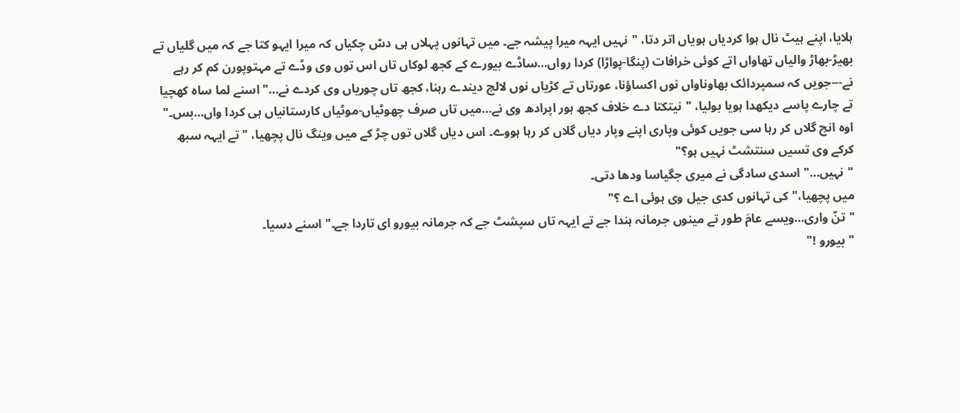ہلایا، اپنے ہیٹ نال ہوا کردیاں ہویاں اتر دتا، "نہیں ایہہ میرا پیشہ جے۔ میں تہانوں پہلاں ہی دسّ چکیاں کہ میرا ایہو کتا جے کہ میں گلیاں تے بھیڑ-بھاڑ والیاں تھاواں اتے کوئی خرافات (پنگا-پواڑا) کردا رواں…ساڈے بیورے کے کجھ لوکاں تاں اس توں وی وڈے تے مہتوپورن کم کر رہے نے---جویں کہ سمپردائک بھاوناواں نوں اکساؤنا، عورتاں تے کڑیاں نوں لالچ دیندے رہنا، کجھ تاں چوریاں وی کردے نے…" اسنے لما ساہ کھچیا تے چارے پاسے دیکھدا ہویا بولیا، "نیتکتا دے خلاف کجھ ہور اپرادھ وی نے…میں تاں صرف چھوٹیاں-موٹیاں کارستانیاں ہی کردا واں…بس۔"
اوہ انج گلاں کر رہا سی جویں کوئی وپاری اپنے وپار دیاں گلاں کر رہا ہووے۔ اس دیاں گلاں توں چڑ کے میں وینگ نال پچھیا، "تے ایہہ سبھ کرکے وی تسیں سنتشٹ نہیں ہو؟"
"نہیں…" اسدی سادگی نے میری جگیاسا ودھا دتی۔
میں پچھیا،"کی تہانوں کدی جیل وی ہوئی اے ؟"
"تنّ واری…ویسے عامَ طور تے مینوں جرمانہ ہندا جے تے ایہہ تاں سپشٹ جے کہ جرمانہ بیورو ای تاردا جے۔" اسنے دسیا۔
"بیورو !"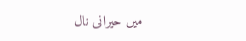میں حیرانی نال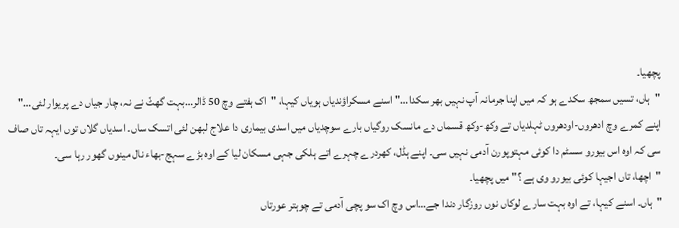پچھیا۔
"ہاں، تسیں سمجھ سکدے ہو کہ میں اپنا جرمانہ آپ نہیں بھر سکدا…" اسنے مسکراؤندیاں ہویاں کیہا، "اک ہفتے وچ 50 ڈالر…بہت گھٹّ نے نہ، چار جیاں دے پریوار لئی…"
اپنے کمرے وچ ادھروں-اودھروں ٹہلدیاں تے وکھ-وکھ قسماں دے مانسک روگیاں بارے سوچدیاں میں اسدی بیماری دا علاج لبھن لئی اتسک ساں۔ اسدیاں گلاں توں ایہہ تاں صاف سی کہ اوہ اس بیورو سسٹم دا کوئی مہتوپورن آدمی نہیں سی۔ اپنے ہڈل، کھردرے چہرے اتے ہلکی جہی مسکان لیا کے اوہ بڑے سہج-بھاء نال مینوں گھور رہا سی۔
"اچھا، تاں اجیہا کوئی بیورو وی ہے ؟" میں پچھیا۔
"ہاں۔ اسنے کیہا، تے اوہ بہت سارے لوکاں نوں روزگار دندا جے…اس وچ اک سو پچی آدمی تے چوہتر عورتاں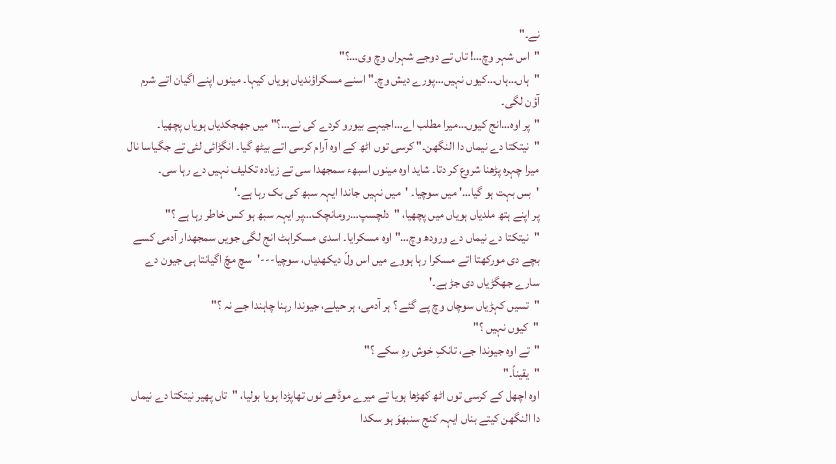نے۔"
"اس شہر وچ…! تاں تے دوجے شہراں وچ وی…؟"
"ہاں…ہاں…کیوں نہیں…پورے دیش وچ۔" اسنے مسکراؤندیاں ہویاں کیہا۔ مینوں اپنے اگیان اتے شرم آؤن لگی۔
"پر اوہ…انج کیوں…میرا مطلب اے…اجیہے بیورو کردے کی نے…؟" میں جھجکدیاں ہویاں پچھیا۔
"نیتکتا دے نیماں دا النگھن۔" کرسی توں اٹھ کے اوہ آرام کرسی اتے بیٹھ گیا۔ انگڑائی لئی تے جگیاسا نال میرا چہرہ پڑھنا شروع کر دتا۔ شاید اوہ مینوں اسبھء سمجھدا سی تے زیادہ تکلیف نہیں دے رہا سی۔
'بس بہت ہو گیا…' میں سوچیا۔ 'میں نہیں جاندا ایہہ سبھ کی بک رہا ہے۔'
پر اپنے ہتھ ملدیاں ہویاں میں پچھیا، "دلچسپ…رومانچک…پر ایہہ سبھ ہو کس خاطر رہا ہے ؟"
"نیتکتا دے نیماں دے ورودھ وچ…" اوہ مسکرایا۔ اسدی مسکراہٹ انج لگی جویں سمجھدار آدمی کسے بچے دی مورکھتا اتے مسکرا رہا ہووے میں اس ولّ دیکھدیاں، سوچیا---'سچ مچّ اگیانتا ہی جیون دے سارے جھگڑیاں دی جڑ ہے۔'
"تسیں کہڑیاں سوچاں وچ پے گئے ؟ ہر آدمی، ہر حیلے، جیوندا رہنا چاہندا جے نہ ؟"
"کیوں نہیں ؟"
"تے اوہ جیوندا جے، تانکِ خوش رہِ سکے ؟"
"یقیناً۔"
اوہ اچھل کے کرسی توں اٹھ کھڑھا ہویا تے میرے موڈھے نوں تھاپڑدا ہویا بولیا، "تاں پھیر نیتکتا دے نیماں دا النگھن کیتے بناں ایہہ کنج سنبھوَ ہو سکدا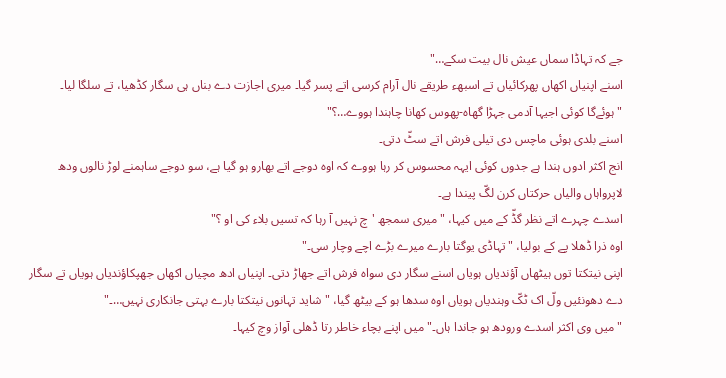جے کہ تہاڈا سماں عیش نال بیت سکے…"
اسنے اپنیاں اکھاں پھرکائیاں تے اسبھء طریقے نال آرام کرسی اتے پسر گیا۔ میری اجازت دے بناں ہی سگار کڈھیا، تے سلگا لیا۔
"ہوئےگا کوئی اجیہا آدمی جہڑا گھاہ-پھوس کھانا چاہندا ہووے…؟"
اسنے بلدی ہوئی ماچس دی تیلی فرش اتے سٹّ دتی۔
انج اکثر ادوں ہندا ہے جدوں کوئی ایہہ محسوس کر رہا ہووے کہ اوہ دوجے اتے بھارو ہو گیا ہے، سو دوجے ساہمنے لوڑ نالوں ودھ لاپرواہاں والیاں حرکتاں کرن لگّ پیندا ہے۔
اسدے چہرے اتے نظر گڈّ کے میں کیہا، "میری سمجھ 'چ نہیں آ رہا کہ تسیں بلاء کی او ؟"
اوہ ذرا ڈھلا پے کے بولیا، "تہاڈی یوگتا بارے میرے بڑے اچے وچار سی۔"
اپنی نیتکتا توں ہیٹھاں آؤندیاں ہویاں اسنے سگار دی سواہ فرش اتے جھاڑ دتی۔ اپنیاں ادھ مچیاں اکھاں جھپکاؤندیاں ہویاں تے سگار دے دھونئیں ولّ اک ٹکّ وہندیاں ہویاں اوہ سدھا ہو کے بیٹھ گیا، "شاید تہانوں نیتکتا بارے بہتی جانکاری نہیں…۔"
"میں وی اکثر اسدے ورودھ ہو جاندا ہاں۔" میں اپنے بچاء خاطر رتا ڈھلی آواز وچ کیہا۔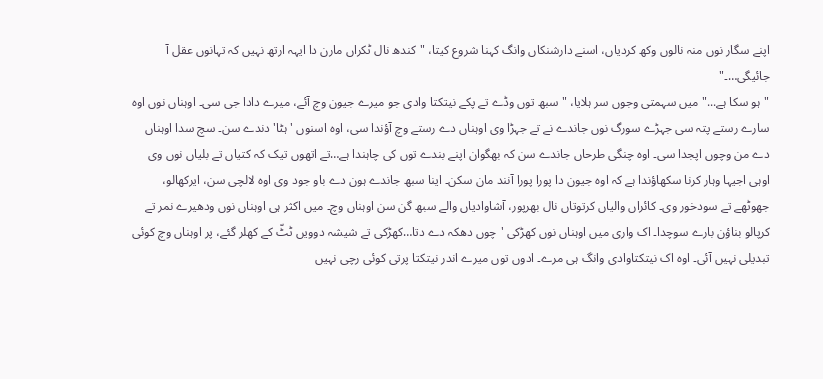اپنے سگار نوں منہ نالوں وکھ کردیاں، اسنے دارشنکاں وانگ کہنا شروع کیتا، "کندھ نال ٹکراں مارن دا ایہہ ارتھ نہیں کہ تہانوں عقل آ جائیگی…۔"
"ہو سکا ہے..." میں سہمتی وجوں سر ہلایا، "سبھ توں وڈے تے پکے نیتکتا وادی جو میرے جیون وچ آئے، میرے دادا جی سی۔ اوہناں نوں اوہ سارے رستے پتہ سی جہڑے سورگ نوں جاندے نے تے جہڑا وی اوہناں دے رستے وچ آؤندا سی، اوہ اسنوں 'ہٹا' دندے سن۔ سچ سدا اوہناں دے من وچوں اپجدا سی۔ اوہ چنگی طرحاں جاندے سن کہ بھگوان اپنے بندے توں کی چاہندا ہے…تے اتھوں تیک کہ کتیاں تے بلیاں نوں وی اوہی اجیہا وہار کرنا سکھاؤندا ہے کہ اوہ جیون دا پورا پورا آنند مان سکن۔ اینا سبھ جاندے ہون دے باو جود وی اوہ لالچی سن، ایرکھالو، جھوٹھے تے سودخور وی۔ کائراں والیاں کرتوتاں نال بھرپور، آشاوادیاں والے سبھ گن سن اوہناں وچ۔ میں اکثر ہی اوہناں نوں ودھیرے نمر تے کرپالو بناؤن بارے سوچدا۔ اک واری میں اوہناں نوں کھڑکی 'چوں دھکہ دے دتا…کھڑکی تے شیشہ دوویں ٹٹّ کے کھلر گئے، پر اوہناں وچ کوئی تبدیلی نہیں آئی۔ اوہ اک نیتکتاوادی وانگ ہی مرے۔ ادوں توں میرے اندر نیتکتا پرتی کوئی رچی نہیں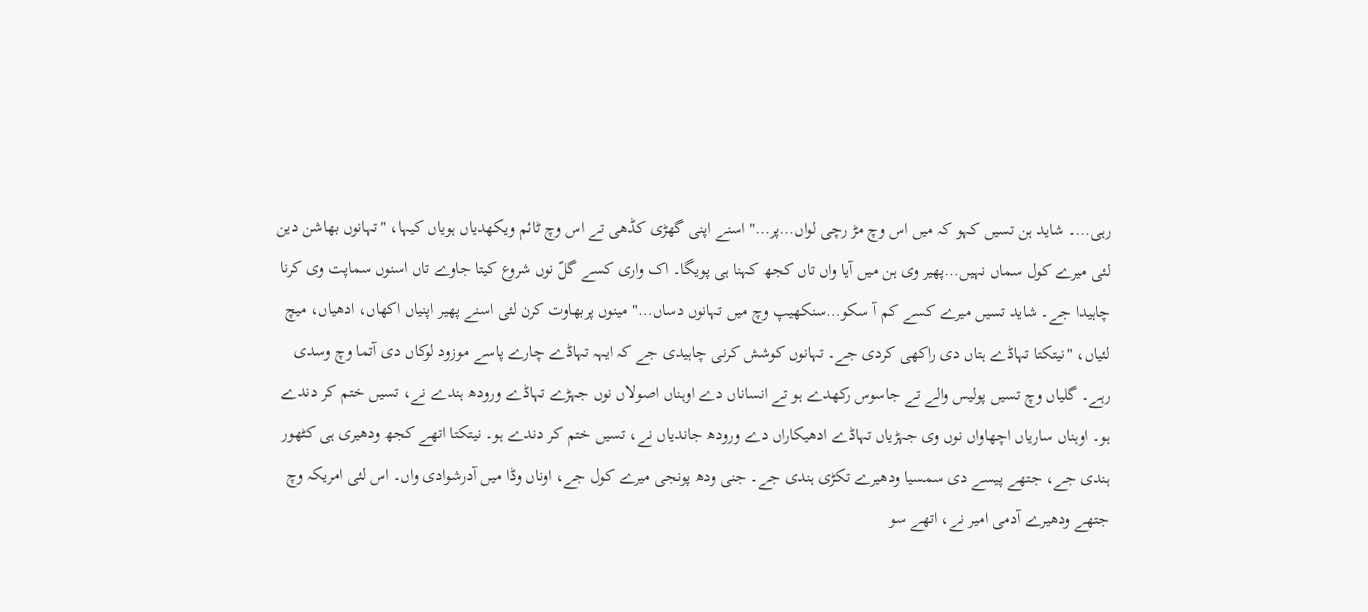رہی…۔ شاید ہن تسیں کہو کہ میں اس وچ مڑ رچی لواں…پر…" اسنے اپنی گھڑی کڈھی تے اس وچ ٹائم ویکھدیاں ہویاں کیہا، "تہانوں بھاشن دین لئی میرے کول سماں نہیں…پھیر وی ہن میں آیا واں تاں کجھ کہنا ہی پویگا۔ اک واری کسے گلّ نوں شروع کیتا جاوے تاں اسنوں سماپت وی کرنا چاہیدا جے۔ شاید تسیں میرے کسے کم آ سکو…سنکھیپ وچ میں تہانوں دساں…" مینوں پربھاوت کرن لئی اسنے پھیر اپنیاں اکھاں، ادھیاں، میچ لئیاں، "نیتکتا تہاڈے ہتاں دی راکھی کردی جے۔ تہانوں کوشش کرنی چاہیدی جے کہ ایہہ تہاڈے چارے پاسے موزود لوکاں دی آتما وچ وسدی رہے۔ گلیاں وچ تسیں پولیس والے تے جاسوس رکھدے ہو تے انساناں دے اوہناں اصولاں نوں جہڑے تہاڈے ورودھ ہندے نے، تسیں ختم کر دندے ہو۔ اوہناں ساریاں اچھاواں نوں وی جہڑیاں تہاڈے ادھیکاراں دے ورودھ جاندیاں نے، تسیں ختم کر دندے ہو۔ نیتکتا اتھے کجھ ودھیری ہی کٹھور ہندی جے، جتھے پیسے دی سمسیا ودھیرے تکڑی ہندی جے۔ جنی ودھ پونجی میرے کول جے، اوناں وڈا میں آدرشوادی واں۔ اس لئی امریکہ وچ جتھے ودھیرے آدمی امیر نے، اتھے سو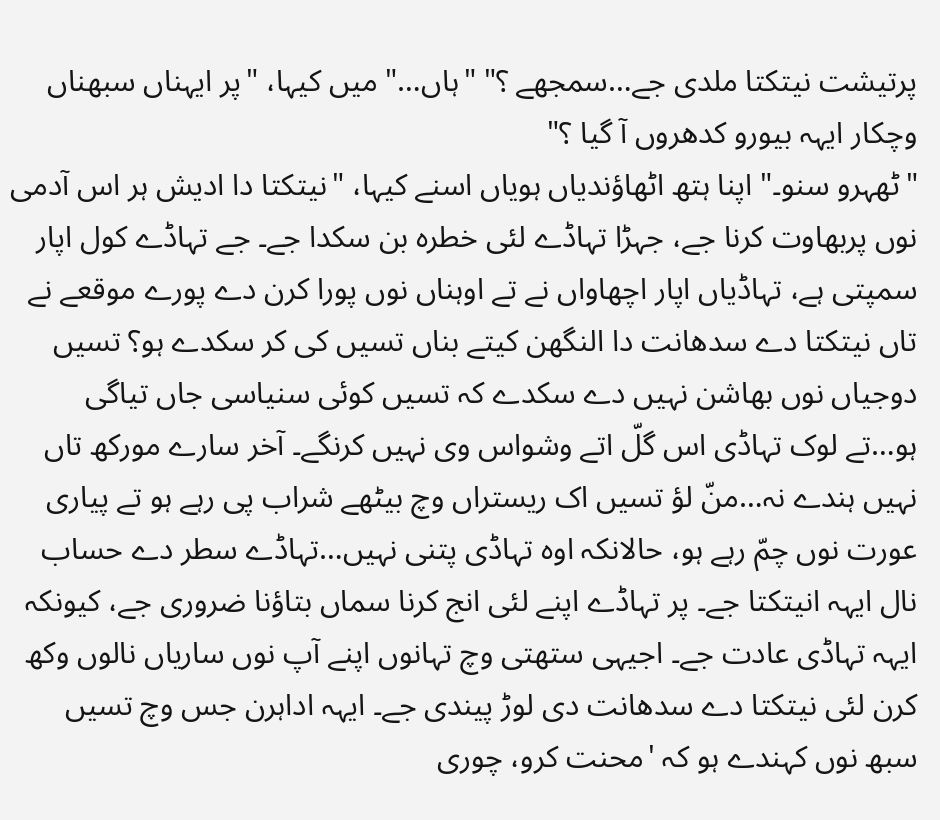پرتیشت نیتکتا ملدی جے…سمجھے ؟" "ہاں…" میں کیہا، "پر ایہناں سبھناں وچکار ایہہ بیورو کدھروں آ گیا ؟"
"ٹھہرو سنو۔" اپنا ہتھ اٹھاؤندیاں ہویاں اسنے کیہا، "نیتکتا دا ادیش ہر اس آدمی نوں پربھاوت کرنا جے، جہڑا تہاڈے لئی خطرہ بن سکدا جے۔ جے تہاڈے کول اپار سمپتی ہے، تہاڈیاں اپار اچھاواں نے تے اوہناں نوں پورا کرن دے پورے موقعے نے تاں نیتکتا دے سدھانت دا النگھن کیتے بناں تسیں کی کر سکدے ہو؟ تسیں دوجیاں نوں بھاشن نہیں دے سکدے کہ تسیں کوئی سنیاسی جاں تیاگی ہو…تے لوک تہاڈی اس گلّ اتے وشواس وی نہیں کرنگے۔ آخر سارے مورکھ تاں نہیں ہندے نہ…منّ لؤ تسیں اک ریستراں وچ بیٹھے شراب پی رہے ہو تے پیاری عورت نوں چمّ رہے ہو، حالانکہ اوہ تہاڈی پتنی نہیں…تہاڈے سطر دے حساب نال ایہہ انیتکتا جے۔ پر تہاڈے اپنے لئی انج کرنا سماں بتاؤنا ضروری جے، کیونکہ ایہہ تہاڈی عادت جے۔ اجیہی ستھتی وچ تہانوں اپنے آپ نوں ساریاں نالوں وکھ کرن لئی نیتکتا دے سدھانت دی لوڑ پیندی جے۔ ایہہ اداہرن جس وچ تسیں سبھ نوں کہندے ہو کہ 'محنت کرو، چوری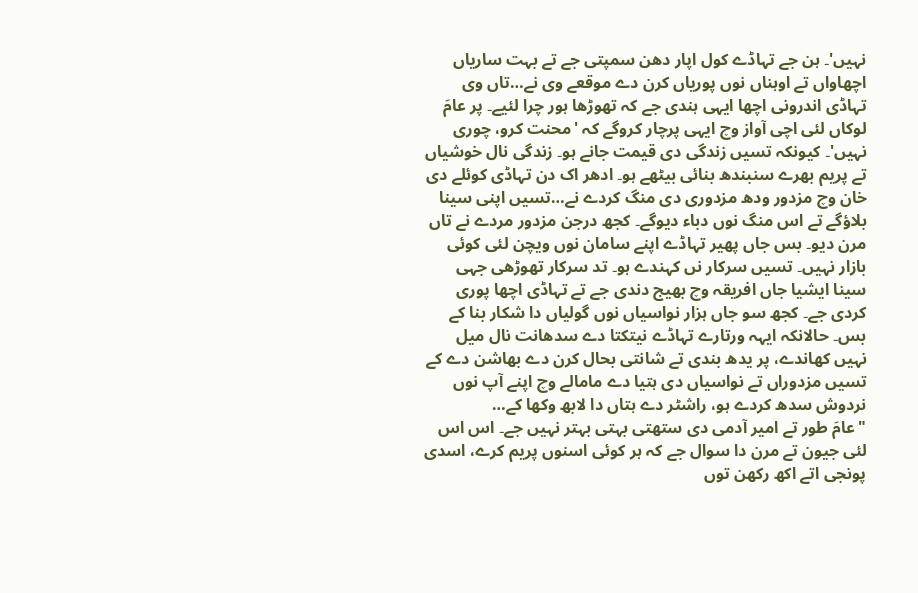نہیں'۔ ہن جے تہاڈے کول اپار دھن سمپتی جے تے بہت ساریاں اچھاواں تے اوہناں نوں پوریاں کرن دے موقعے وی نے…تاں وی تہاڈی اندرونی اچھا ایہی ہندی جے کہ تھوڑھا ہور چرا لئیے۔ پر عامَ لوکاں لئی اچی آواز وچ ایہی پرچار کروگے کہ 'محنت کرو، چوری نہیں'۔ کیونکہ تسیں زندگی دی قیمت جانے ہو۔ زندگی نال خوشیاں تے پریم بھرے سنبندھ بنائی بیٹھے ہو۔ ادھر اک دن تہاڈی کوئلے دی خان وچ مزدور ودھ مزدوری دی منگ کردے نے…تسیں اپنی سینا بلاؤگے تے اس منگ نوں دباء دیوگے۔ کجھ درجن مزدور مردے نے تاں مرن دیو۔ بس جاں پھیر تہاڈے اپنے سامان نوں ویچن لئی کوئی بازار نہیں۔ تسیں سرکار نں کہندے ہو۔ تد سرکار تھوڑھی جہی سینا ایشیا جاں افریقہ وچ بھیج دندی جے تے تہاڈی اچھا پوری کردی جے۔ کجھ سو جاں ہزار نواسیاں نوں گولیاں دا شکار بنا کے بس۔ حالانکہ ایہہ ورتارے تہاڈے نیتکتا دے سدھانت نال میل نہیں کھاندے، پر یدھ بندی تے شانتی بحال کرن دے بھاشن دے کے تسیں مزدوراں تے نواسیاں دی ہتیا دے مامالے وچ اپنے آپ نوں نردوش سدھ کردے ہو، راشٹر دے ہتاں دا لابھ وکھا کے…
"عامَ طور تے امیر آدمی دی ستھتی بہتی بہتر نہیں جے۔ اس اس لئی جیون تے مرن دا سوال جے کہ ہر کوئی اسنوں پریم کرے، اسدی پونجی اتے اکھ رکھن توں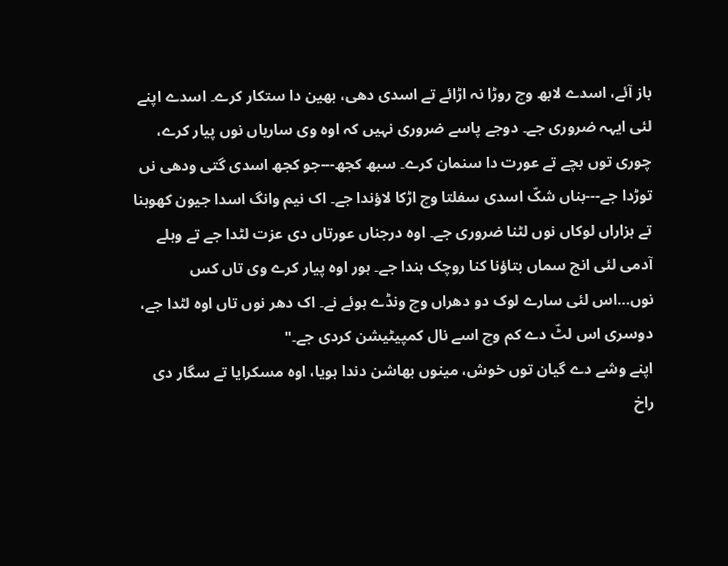باز آئے، اسدے لابھ وچ روڑا نہ اڑائے تے اسدی دھی، بھین دا ستکار کرے۔ اسدے اپنے لئی ایہہ ضروری جے۔ دوجے پاسے ضروری نہیں کہ اوہ وی ساریاں نوں پیار کرے، چوری توں بچے تے عورت دا سنمان کرے۔ سبھ کجھ---جو کجھ اسدی گتی ودھی نں توڑدا جے---بناں شکّ اسدی سفلتا وچ اڑکا لاؤندا جے۔ اک نیم وانگ اسدا جیون کھوہنا تے ہزاراں لوکاں نوں لٹنا ضروری جے۔ اوہ درجناں عورتاں دی عزت لٹدا جے تے وہلے آدمی لئی انج سماں بتاؤنا کنا روچک ہندا جے۔ ہور اوہ پیار کرے وی تاں کس نوں…اس لئی سارے لوک دو دھراں وچ ونڈے ہوئے نے۔ اک دھر نوں تاں اوہ لٹدا جے، دوسری اس لٹّ دے کم وچ اسے نال کمپیٹیشن کردی جے۔"
اپنے وشے دے گیان توں خوش، مینوں بھاشن دندا ہویا، اوہ مسکرایا تے سگار دی راخ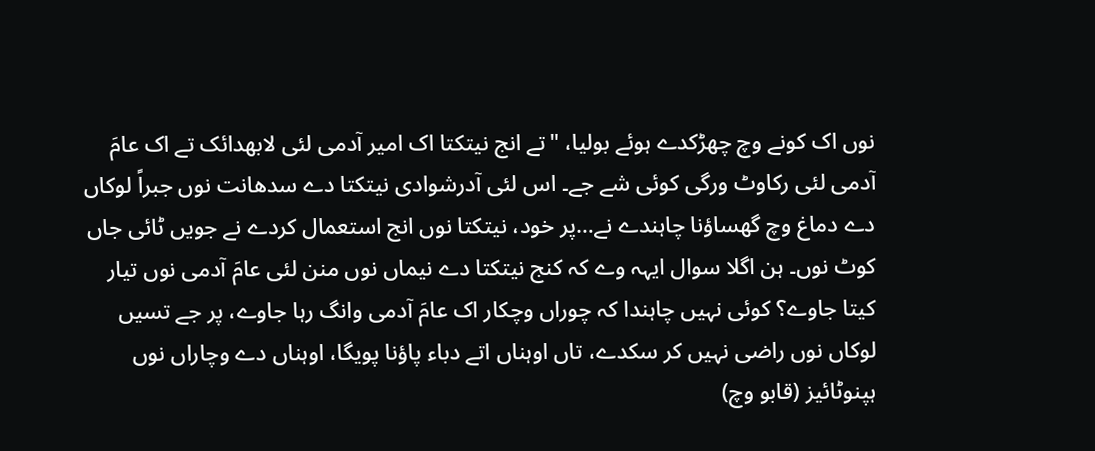نوں اک کونے وچ چھڑکدے ہوئے بولیا، "تے انج نیتکتا اک امیر آدمی لئی لابھدائک تے اک عامَ آدمی لئی رکاوٹ ورگی کوئی شے جے۔ اس لئی آدرشوادی نیتکتا دے سدھانت نوں جبراً لوکاں دے دماغ وچ گھساؤنا چاہندے نے…پر خود، نیتکتا نوں انج استعمال کردے نے جویں ٹائی جاں کوٹ نوں۔ ہن اگلا سوال ایہہ وے کہ کنج نیتکتا دے نیماں نوں منن لئی عامَ آدمی نوں تیار کیتا جاوے؟ کوئی نہیں چاہندا کہ چوراں وچکار اک عامَ آدمی وانگ رہا جاوے، پر جے تسیں لوکاں نوں راضی نہیں کر سکدے، تاں اوہناں اتے دباء پاؤنا پویگا، اوہناں دے وچاراں نوں ہپنوٹائیز (قابو وچ)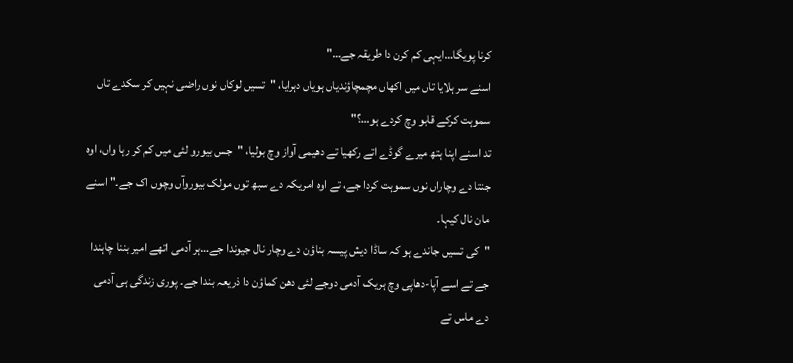کرنا پویگا…ایہی کم کرن دا طریقہ جے…"
اسنے سر ہلایا تاں میں اکھاں مچمچاؤندیاں ہویاں دہرایا، "تسیں لوکاں نوں راضی نہیں کر سکدے تاں سموہت کرکے قابو وچ کردے ہو…؟"
تد اسنے اپنا ہتھ میرے گوڈے اتے رکھیا تے دھیمی آواز وچ بولیا، "جس بیورو لئی میں کم کر رہا واں، اوہ جنتا دے وچاراں نوں سموہت کردا جے، تے اوہ امریکہ دے سبھ توں مولک بیوروآں وچوں اک جے۔" اسنے مان نال کیہا۔
"کی تسیں جاندے ہو کہ ساڈا دیش پیسہ بناؤن دے وچار نال جیوندا جے…ہر آدمی اتھے امیر بننا چاہندا جے تے اسے آپا-دھاپی وچ ہریک آدمی دوجے لئی دھن کماؤن دا ذریعہ بندا جے۔ پوری زندگی ہی آدمی دے ماس تے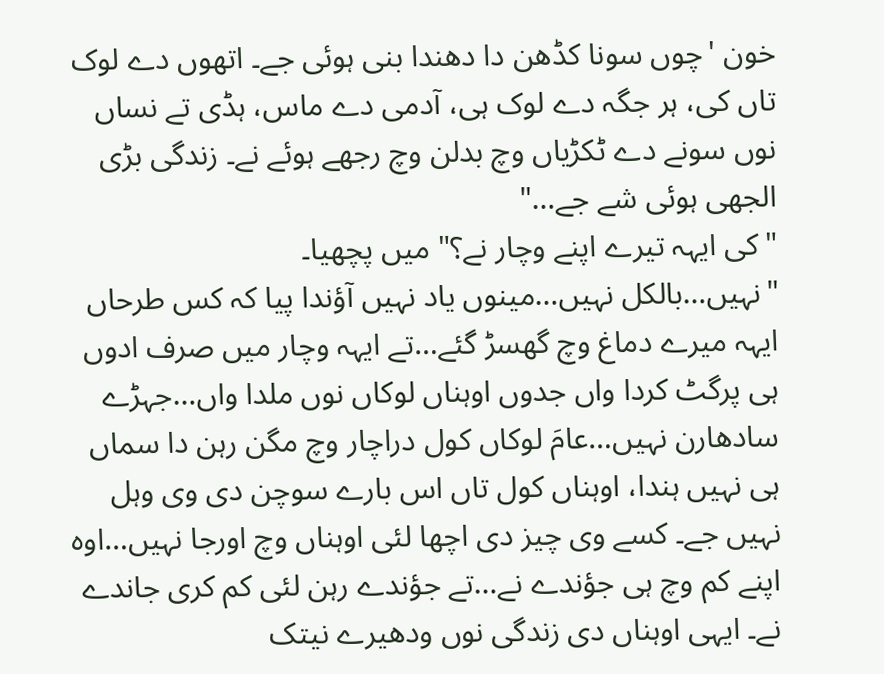خون 'چوں سونا کڈھن دا دھندا بنی ہوئی جے۔ اتھوں دے لوک تاں کی، ہر جگہ دے لوک ہی، آدمی دے ماس، ہڈی تے نساں نوں سونے دے ٹکڑیاں وچ بدلن وچ رجھے ہوئے نے۔ زندگی بڑی الجھی ہوئی شے جے…"
"کی ایہہ تیرے اپنے وچار نے؟" میں پچھیا۔
"نہیں…بالکل نہیں…مینوں یاد نہیں آؤندا پیا کہ کس طرحاں ایہہ میرے دماغ وچ گھسڑ گئے…تے ایہہ وچار میں صرف ادوں ہی پرگٹ کردا واں جدوں اوہناں لوکاں نوں ملدا واں…جہڑے سادھارن نہیں…عامَ لوکاں کول دراچار وچ مگن رہن دا سماں ہی نہیں ہندا، اوہناں کول تاں اس بارے سوچن دی وی وہل نہیں جے۔ کسے وی چیز دی اچھا لئی اوہناں وچ اورجا نہیں…اوہ اپنے کم وچ ہی جؤندے نے…تے جؤندے رہن لئی کم کری جاندے نے۔ ایہی اوہناں دی زندگی نوں ودھیرے نیتک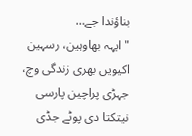بناؤندا جے…
"ایہہ بھاوہین، رسہین اکیویں بھری زندگی وچ، جہڑی پراچین پارسی نیتکتا دی پوٹے جڈی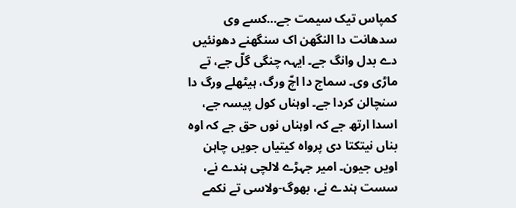کمپاس تیک سیمت جے…کسے وی سدھانت دا النگھن اک سنگھنے دھونئیں دے بدل وانگ جے۔ ایہہ چنگی گلّ جے، تے ماڑی وی۔ سماج دا اچّ ورگ، ہیٹھلے ورگ دا سنچالن کردا جے۔ اوہناں کول پیسہ جے، اسدا ارتھ جے کہ اوہناں نوں حق جے کہ اوہ بناں نیتکتا دی پرواہ کیتیاں جویں چاہن اویں جیون۔ امیر جہڑے لالچی ہندے نے، سست ہندے نے، بھوگ-ولاسی تے نکمے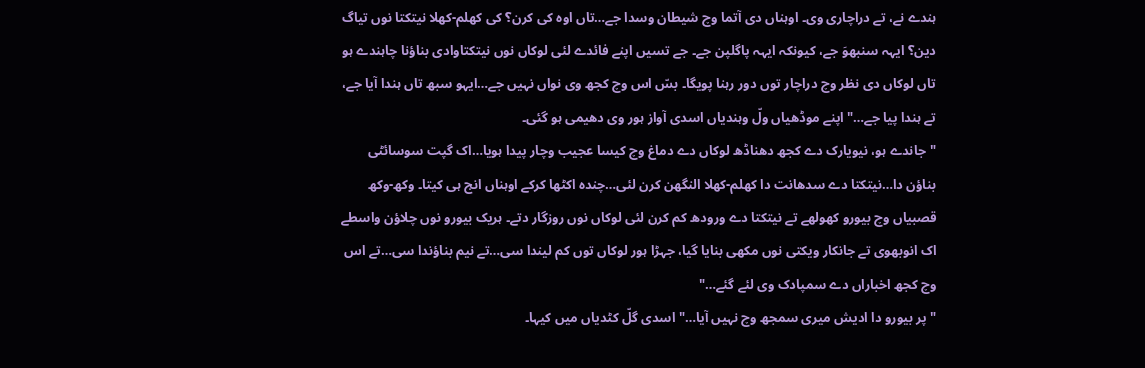ہندے نے، تے دراچاری وی۔ اوہناں دی آتما وچ شیطان وسدا جے…تاں اوہ کی کرن؟ کی کھلم-کھلا نیتکتا نوں تیاگ دین؟ ایہہ سنبھوَ جے، کیونکہ ایہہ پاگلپن جے۔ جے تسیں اپنے فائدے لئی لوکاں نوں نیتکتاوادی بناؤنا چاہندے ہو تاں لوکاں دی نظر وچ دراچار توں دور رہنا پویگا۔ بسّ اس وچ کجھ وی نواں نہیں جے…ایہو سبھ تاں ہندا آیا جے، تے ہندا پیا جے…" اپنے موڈھیاں ولّ وہندیاں اسدی آواز ہور وی دھیمی ہو گئی۔
"جاندے ہو، نیویارک دے کجھ دھناڈھ لوکاں دے دماغ وچ کیسا عجیب وچار پیدا ہویا…اک گپت سوسائٹی بناؤن دا…نیتکتا دے سدھانت دا کھلم-کھلا النگھن کرن لئی…چندہ اکٹھا کرکے اوہناں انج ہی کیتا۔ وکھ-وکھ قصبیاں وچ بیورو کھولھے تے نیتکتا دے ورودھ کم کرن لئی لوکاں نوں روزگار دتے۔ ہریک بیورو نوں چلاؤن واسطے اک انوبھوی تے جانکار ویکتی نوں مکھی بنایا گیا، جہڑا ہور لوکاں توں کم لیندا سی…تے نیم بناؤندا سی…تے اس وچ کجھ اخباراں دے سمپادک وی لئے گئے…"
"پر بیورو دا ادیش میری سمجھ وچ نہیں آیا…" اسدی گلّ کٹدیاں میں کیہا۔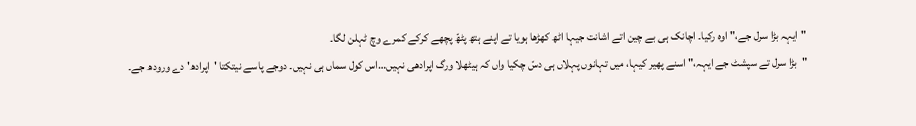"ایہہ بڑا سرل جے،" اوہ رکیا۔ اچانک ہی بے چین اتے اشانت جیہا اٹھ کھڑھا ہویا تے اپنے ہتھ پٹھّ پچھے کرکے کمرے وچ ٹہلن لگا۔
"بڑا سرل تے سپشٹ جے ایہہ،" اسنے پھیر کیہا، میں تہانوں پہلاں ہی دسّ چکیا واں کہ ہیٹھلا ورگ اپرادھی نہیں…اس کول سماں ہی نہیں۔ دوجے پاسے نیتکتا 'اپرادھ' دے ورودھ جے۔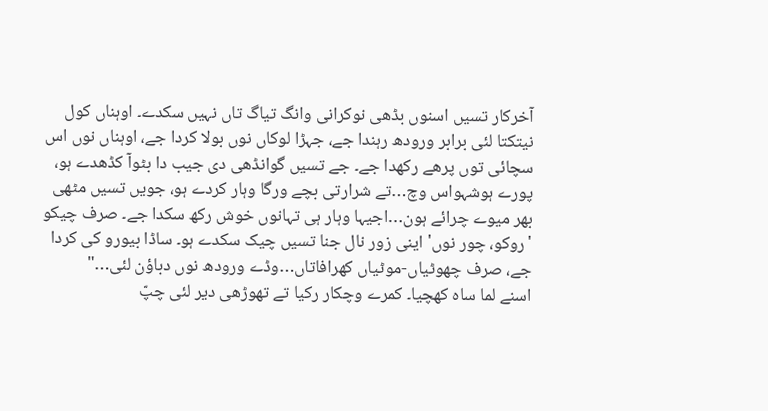آخرکار تسیں اسنوں بڈھی نوکرانی وانگ تیاگ تاں نہیں سکدے۔ اوہناں کول نیتکتا لئی برابر ورودھ رہندا جے، جہڑا لوکاں نوں بولا کردا جے، اوہناں نوں اس سچائی توں پرھے رکھدا جے۔ جے تسیں گوانڈھی دی جیب دا بٹوآ کڈھدے ہو، پورے ہوشہواس وچ…تے شرارتی بچے ورگا وہار کردے ہو، جویں تسیں مٹھی بھر میوے چرائے ہون…اجیہا وہار ہی تہانوں خوش رکھ سکدا جے۔ صرف چیکو 'روکو، چور نوں' اینی زور نال جنا تسیں چیک سکدے ہو۔ ساڈا بیورو کی کردا جے، صرف چھوٹیاں-موٹیاں کھرافاتاں…وڈے ورودھ نوں دباؤن لئی…"
اسنے لما ساہ کھچیا۔ کمرے وچکار رکیا تے تھوڑھی دیر لئی چپّ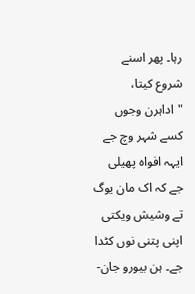رہا۔ پھر اسنے شروع کیتا، "اداہرن وجوں کسے شہر وچ جے ایہہ افواہ پھیلی جے کہ اک مان یوگ تے وشیش ویکتی اپنی پتنی نوں کٹدا جے۔ ہن بیورو جان-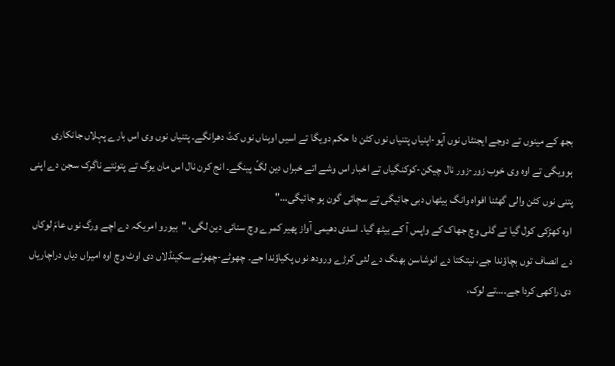بجھ کے مینوں تے دوجے ایجنٹاں نوں آپو-اپنیاں پتنیاں نوں کٹن دا حکم دویگا تے اسیں اوہناں نوں کٹّ دھرانگے۔ پتنیاں نوں وی اس بارے پہلاں جانکاری ہوویگی تے اوہ وی خوب زور-زور نال چیکن-کوکنگیاں تے اخبار اس وشے اتے خبراں دین لگّ پینگے۔ انج کرن نال اس مان یوگ تے پتونتے ناگرک سجن دے اپنی پتنی نوں کٹن والی گھٹنا افواہ وانگ ہیٹھاں دبی جائیگی تے سچائی گون ہو جائیگی…"
اوہ کھڑکی کول گیا تے گلی وچ جھاک کے واپس آ کے بیٹھ گیا۔ اسدی دھیمی آواز پھیر کمرے وچ سنائی دین لگی، "بیورو امریکہ دے اچے ورگ نوں عامَ لوکاں دے انصاف توں بچاؤندا جے، نیتکتا دے انوشاسن بھنگ دے لئی کرڑے ورودھ نوں پکیاؤندا جے۔ چھوٹے-چھوٹے سکینڈلاں دی اوٹ وچ اوہ امیراں دیاں دراچاریاں دی راکھی کردا جے۔…تے لوک،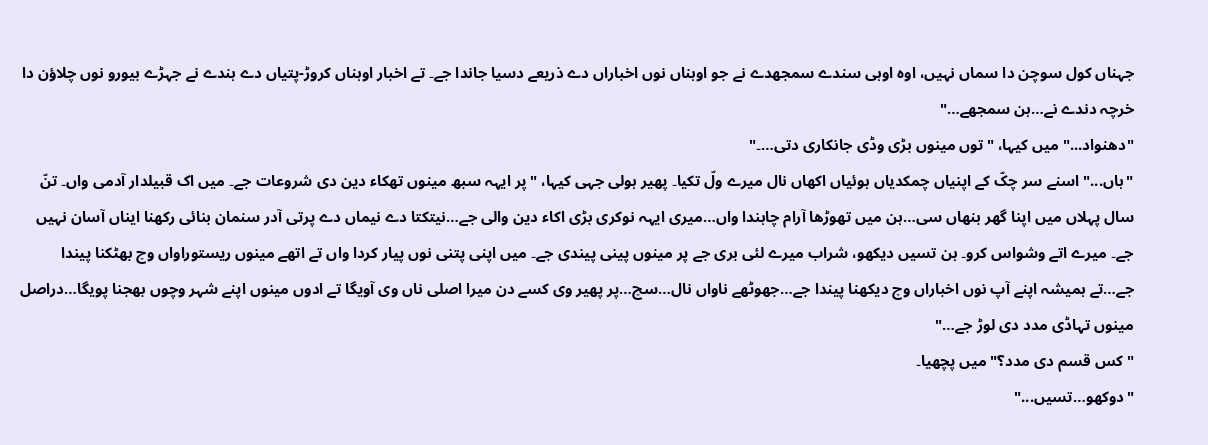جہناں کول سوچن دا سماں نہیں، اوہ اوہی سندے سمجھدے نے جو اوہناں نوں اخباراں دے ذریعے دسیا جاندا جے۔ تے اخبار اوہناں کروڑ-پتیاں دے ہندے نے جہڑے بیورو نوں چلاؤن دا خرچہ دندے نے…ہن سمجھے…"
"دھنواد..." میں کیہا، "توں مینوں بڑی وڈی جانکاری دتی…۔"
"ہاں..." اسنے سر چکّ کے اپنیاں چمکدیاں ہوئیاں اکھاں نال میرے ولّ تکیا۔ پھیر ہولی جہی کیہا، "پر ایہہ سبھ مینوں تھکاء دین دی شروعات جے۔ میں اک قبیلدار آدمی واں۔ تنّ سال پہلاں میں اپنا گھر بنھاں سی…ہن میں تھوڑھا آرام چاہندا واں…میری ایہہ نوکری بڑی اکاء دین والی جے…نیتکتا دے نیماں دے پرتی آدر سنمان بنائی رکھنا ایناں آسان نہیں جے۔ میرے اتے وشواس کرو۔ ہن تسیں دیکھو، شراب میرے لئی بری جے پر مینوں پینی پیندی جے۔ میں اپنی پتنی نوں پیار کردا واں تے اتھے مینوں ریستوراواں وچ بھٹکنا پیندا جے…تے ہمیشہ اپنے آپ نوں اخباراں وچ دیکھنا پیندا جے…جھوٹھے ناواں نال…سچ…پر پھیر وی کسے دن میرا اصلی ناں وی آویگا تے ادوں مینوں اپنے شہر وچوں بھجنا پویگا…دراصل مینوں تہاڈی مدد دی لوڑ جے…"
"کس قسم دی مدد؟" میں پچھیا۔
"دوکھو…تسیں..."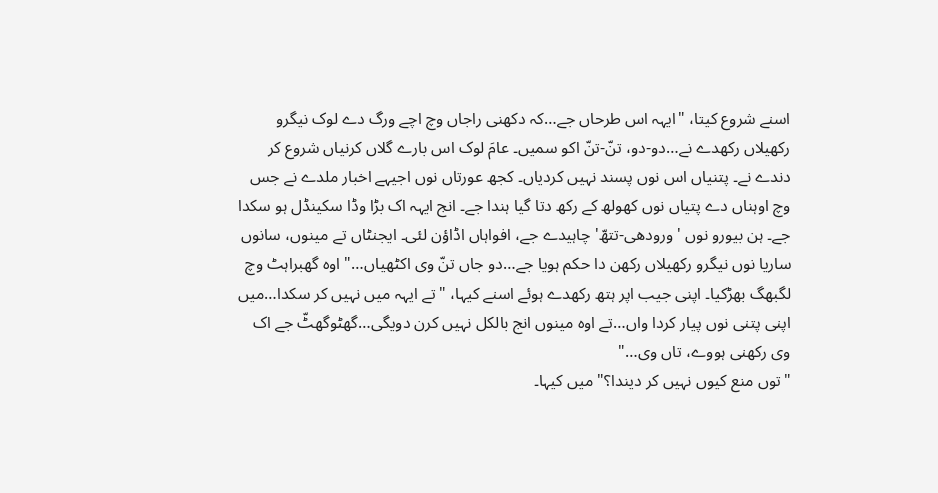اسنے شروع کیتا، "ایہہ اس طرحاں جے…کہ دکھنی راجاں وچ اچے ورگ دے لوک نیگرو رکھیلاں رکھدے نے…دو-دو، تنّ-تنّ اکو سمیں۔ عامَ لوک اس بارے گلاں کرنیاں شروع کر دندے نے۔ پتنیاں اس نوں پسند نہیں کردیاں۔ کجھ عورتاں نوں اجیہے اخبار ملدے نے جس وچ اوہناں دے پتیاں نوں کھولھ کے رکھ دتا گیا ہندا جے۔ انج ایہہ اک بڑا وڈا سکینڈل ہو سکدا جے۔ ہن بیورو نوں 'ورودھی-تتھّ' چاہیدے جے، افواہاں اڈاؤن لئی۔ ایجنٹاں تے مینوں، سانوں ساریا نوں نیگرو رکھیلاں رکھن دا حکم ہویا جے…دو جاں تنّ وی اکٹھیاں…" اوہ گھبراہٹ وچ لگبھگ بھڑکیا۔ اپنی جیب اپر ہتھ رکھدے ہوئے اسنے کیہا، "تے ایہہ میں نہیں کر سکدا…میں اپنی پتنی نوں پیار کردا واں…تے اوہ مینوں انج بالکل نہیں کرن دویگی…گھٹوگھٹّ جے اک وی رکھنی ہووے، تاں وی…"
"توں منع کیوں نہیں کر دیندا؟" میں کیہا۔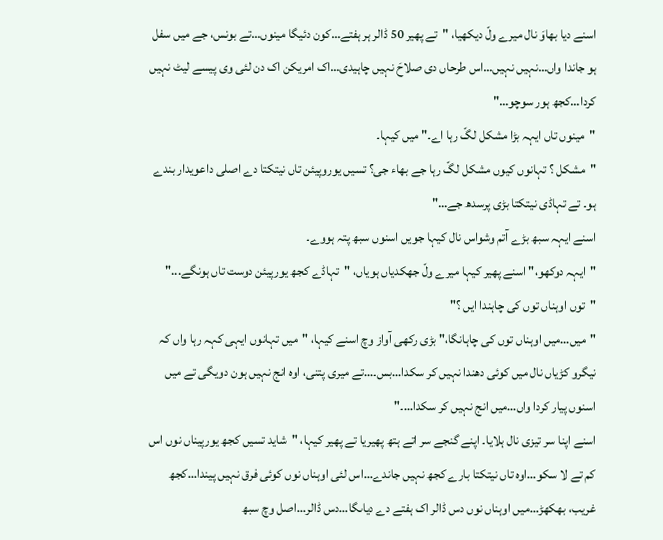اسنے دیا بھاوَ نال میرے ولّ دیکھیا، "تے پھیر 50 ڈالر ہر ہفتے…کون دئیگا مینوں…تے بونس، جے میں سفل ہو جاندا واں…نہیں نہیں…اس طرحاں دی صلاحَ نہیں چاہیدی…اک امریکن اک دن لئی وی پیسے لیٹ نہیں کردا…کجھ ہور سوچو…"
"مینوں تاں ایہہ بڑا مشکل لگّ رہا اے۔" میں کیہا۔
"مشکل ؟ تہانوں کیوں مشکل لگّ رہا جے بھاء جی؟ تسیں یوروپیئن تاں نیتکتا دے اصلی داعویدار بندے ہو۔ تے تہاڈی نیتکتا بڑی پرسدھ جے…"
اسنے ایہہ سبھ بڑے آتم وشواس نال کیہا جویں اسنوں سبھ پتہ ہووے۔
"ایہہ دوکھو،" اسنے پھیر کیہا میرے ولّ جھکدیاں ہویاں، "تہاڈے کجھ یورپیئن دوست تاں ہونگے..."
"توں اوہناں توں کی چاہندا ایں ؟"
"میں…میں اوہناں توں کی چاہانگا،" بڑی رکھی آواز وچ اسنے کیہا، "میں تہانوں ایہی کہہ رہا واں کہ نیگرو کڑیاں نال میں کوئی دھندا نہیں کر سکدا…بس۔…تے میری پتنی، اوہ انج نہیں ہون دویگی تے میں اسنوں پیار کردا واں…میں انج نہیں کر سکدا…۔"
اسنے اپنا سر تیزی نال ہلایا۔ اپنے گنجے سر اتے ہتھ پھیریا تے پھیر کیہا، "شاید تسیں کجھ یورپیناں نوں اس کم تے لا سکو…اوہ تاں نیتکتا بارے کجھ نہیں جاندے…اس لئی اوہناں نوں کوئی فرق نہیں پیندا…کجھ غریب، بھکھڑ…میں اوہناں نوں دس ڈالر اک ہفتے دے دیاںگا…دس ڈالر…اصل وچ سبھ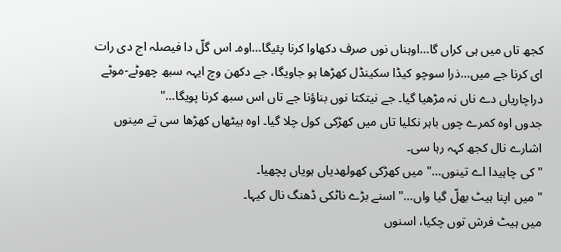کجھ تاں میں ہی کراں گا…اوہناں نوں صرف دکھاوا کرنا پئیگا…اوہ۔ اس گلّ دا فیصلہ اج دی رات ای کرنا جے میں…ذرا سوچو کیڈا سکینڈل کھڑھا ہو جاویگا، جے دکھن وچ ایہہ سبھ چھوٹے-موٹے دراچاریاں دے ناں نہ مڑھیا گیا۔ جے نیتکتا نوں بناؤنا جے تاں اس سبھ کرنا پویگا…"
جدوں اوہ کمرے چوں باہر نکلیا تاں میں کھڑکی کول چلا گیا۔ اوہ ہیٹھاں کھڑھا سی تے مینوں اشارے نال کجھ کہہ رہا سی۔
"کی چاہیدا اے تینوں…" میں کھڑکی کھولھدیاں ہویاں پچھیا۔
"میں اپنا ہیٹ بھلّ گیا واں…" اسنے بڑے ناٹکی ڈھنگ نال کیہا۔
میں ہیٹ فرش توں چکیا، اسنوں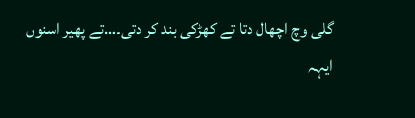گلی وچ اچھال دتا تے کھڑکی بند کر دتی۔…تے پھیر اسنوں ایہہ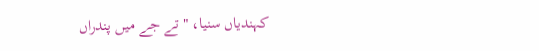کہندیاں سنیا، "تے جے میں پندراں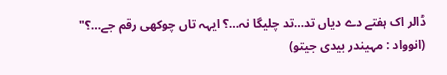ڈالر اک ہفتے دے دیاں تد…تد چلیگا نہ…؟ ایہہ تاں چوکھی رقم جے…؟"
(انوواد : مہیندر بیدی جیتو)